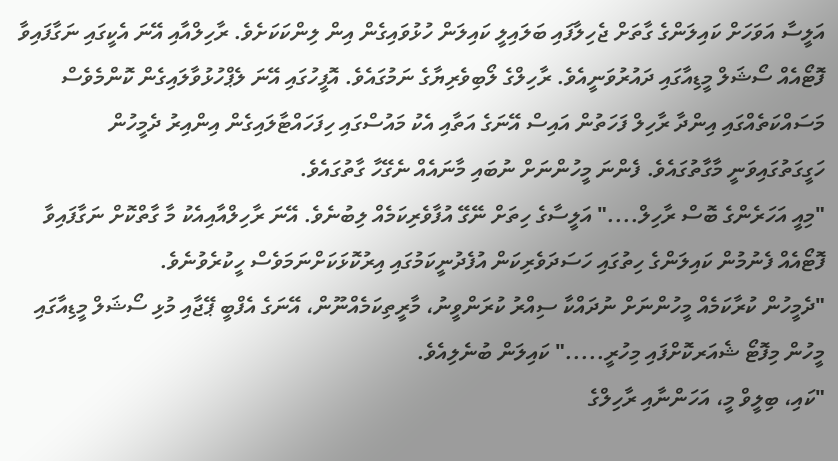އަލީސާ އަވަހަށް ކައިލަންގެ ގާތަށް ޖެހިލާފައި ބަލައިލީ ކައިލަން ހުޅުވައިގެން އިން ލިންކަކަށެވެ. ރާހިލްއާއި އޭނަ އެކީގައި ނަގާފައިވާ ފޮޓޯއެއް ސޯޝަލް މީޑިއާގައި ދައުރުވަނީއެވެ. ރާހިލްގެ ލޯބިވެރިޔާގެ ނަމުގައެވެ. އޮފީހުގައި އޭނަ ލެޕްހުޅުވާލައިގެން ކޮންމެވެސް މަސައްކަތެއްގައި އިންދާ ރާހިލް ފަހަތުން އައިސް އޭނަގެ އަތާއި އެކު މައުސްގައި ހިފަހައްޓާލައިގެން އިންއިރު ދެމީހުން ހަގީގަތުގައިވަނީ މާގާތުގައެވެ. ފެންނަ މީހުންނަށް ނުބައި މާނައެއް ނެގޭހާ ގާތުގައެވެ.
"މިއީ އަހަރެންގެ ބޮސް ރާހިލް...." އަލީސާގެ ހިތަށް ނޭގޭ އުފާވެރިކަމެއް ލިބުނެވެ. އޭނަ ރާހިލްއާއިއެކު މާ ގާތްކޮށް ނަގާފައިވާ ފޮޓޯއެއް ފެނުމުން ކައިލަންގެ ހިތުގައި ހަސަދަވެރިކަން އުފެދުނީކަމުގައި އިރުކޮޅަކަށްނަމަވެސް ހީކުރެވުނެވެ.
"ދެމީހުން ކުރާކަމެއް މީހުންނަށް ނުދައްކާ ސިއްރު ކުރަންވީނު، މާރީތިކަމެއްނޫން، އޭނަގެ އެފްބީ ޕޭޖާއި މުޅި ސޯޝަލް މީޑިއާގައި މީހުން މިފޮޓޯ ޝެއަރކޮށްފައި މިހުރީ....." ކައިލަން ބުނެލިއެވެ.
"ކައި، ބިލީވް މީ، އަހަންނާއި ރާހިލްގެ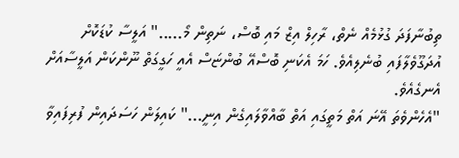ތިބުނާފަދަ ގުޅުމެއް ނެތް، ރާހިލް އިޒް މައި ބޮސް، ނަތިން މޯ....." އަލީސާ ކުޑަކޮށް އުދަގޫވެލާފައި ބުނެލިއެވެ. ހަމަ އެކަނި ބޮސްއޭ ބުންޏަސް އެއީ ހަގީގަތް ނޫންކަން އަލީސާއަށް އެނގެއެވެ.
"އެހެންވެތަ އޭނަ އަތް މަތީގައި އަތް ބާއްވާލައިގެން އިނީ..." ކައިލަން ހަސަދައިން ފުރިފައިވާ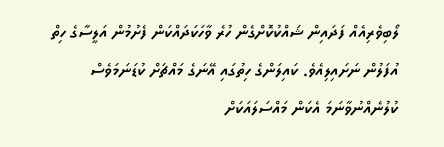ލޯބިވެރިއެއް ފަދައިން ޝައްކުކޮށްގެން ހުރެ ވާހަކަދައްކަން ފެށުމުން އަލީސާގެ ހިތް އުފަލުން ނަށައިލިއެވެ. ކައިލަންގެ ހިތުގައި އޭނަގެ މައްޗަށް ކުޑަނަމަވެސް ކުލުނެއްނުވާނަމަ އެކަން މައްސަލައަކަށް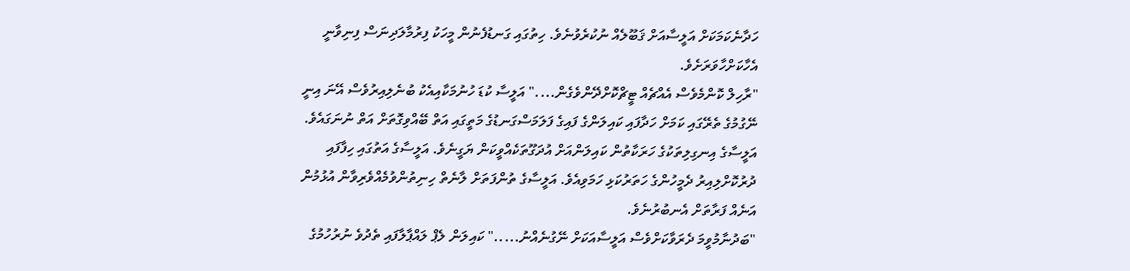ހަދާނެކަމަކަށް އަލީސާއަށް ޤަބޫލެއް ނުކުރެވުނެވެ. ހިތުގައި ގަނޑުފެނުން މީހަކު ފިރުމާލަދިނަސް ފިނިވާނީ އެހާކަށްހާވަރަށެވެ.
"ރާހިލް ކޮންމެވެސް އެއްޗެއް ޓީޗްކޮށްދޭންވެގެން...." އަލީސާ ކުޑަ ހުނުމަކާއިއެކު ބުނެލިއިރުވެސް އޭނަ އިނީ ނޭގުމުގެ ތެރޭގައި ކަމަށް ހަދާފައި ކައިލަންގެ ފައިގެ ފަލަމަސްގަނޑުގެ މަތީގައި އަތް ބޭއްވިގޮތަށް އަތް ނުނަގައެވެ. އަލީސާގެ އިނގިލިތަކުގެ ހަރަކާތުން ކައިލަންއަށް އުދަގޫތަކެއްވީކަން ޔަގީނެވެ. އަލީސާގެ އަތުގައި ހިފާފައި ދުރުކޮށްލިއިރު ދެމީހުންގެ ހަތަރުކަޅި ހަމަވިއެވެ. އަލީސާގެ ތުންފަތަށް ލާނެތް ހިނިތުންވުމެއްވެރިވާން އުޅުމުން އަނެއް ފަރާތަށް އެނބުރުނެވެ.
"ބަދުނާމުވީމަ ދެރަވާކަށްވެސް އަލީސާއަކަށް ނޭގުނެއްނު....." ކައިލަން ލެޕް ލައްޕާލާފައި ތެދުވެ ނުރުހުމުގެ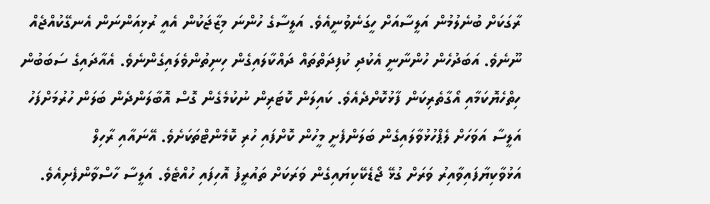ރާގަކަށް ބުނެލުމުން އަލީސާއަށް ހީގަނެވުނީއެވެ. އަލީސާގެ ހުންނަ މިޒާޖަކުން އެއީ ރުޅިއަންނަން އެނގޭކުއްޖެއް ނޫނެވެ. އަބަދުހެން ހުންނާނީ އެކުދި ކުފިދަތްތައް ދައްކާލައިގެން ހިނިތުންވެލައިގެންނެވެ. އެއާދައިގެ ސަބަބުން ހިތްހެޔޮކަމާއި އޯގާތެރިކަން ފާޅުކޮށްދެއެވެ. ކައިލަން ކޮޓަރިން ނުކުމެގެން ގޮސް އޮބާލަންދެން ބަލަން ހުރުމަށްފަހު އަލީސާ އަވަހަށް ލެޕްހުޅުވާލައިގެން ބަލަންފެށީ މީހުން ކޮށްފައި ހުރި ކޮމެންޓްތަކަށެވެ. އޭނައާއި ރާހިލް އަޅުވާކިޔާފައިވާއިރު ވަރަށް ގުޅޭ ޖޯޑެކޭކިޔައިގެން ވަރަކަށް ތައުރީފު އޮހިފައި ހުއްޓެވެ. އަލީސާ ހާސްވާންފެށިއެވެ.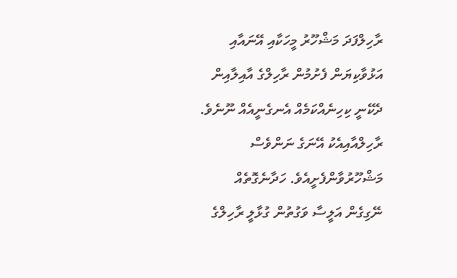ރާހިލްފަދަ މަޝްހޫރު މީހަކާއި އޭނައާއި އަޅުވާކިޔަން ފެށުމުން ރާހިލްގެ އާއިލާއިން ދެކޭނީ ކިހިނެއްކަމެއް އެނގެނީއެއް ނޫނެވެ. ރާހިލްއާއިއެކު އޭނަގެ ނަންވެސް މަޝްހޫރުވާންފެށީއެވެ. ހަދާނެގޮތެއް ނޭގިގެން އަލީސާ ވަގުތުން ގުޅާލީ ރާހިލްގެ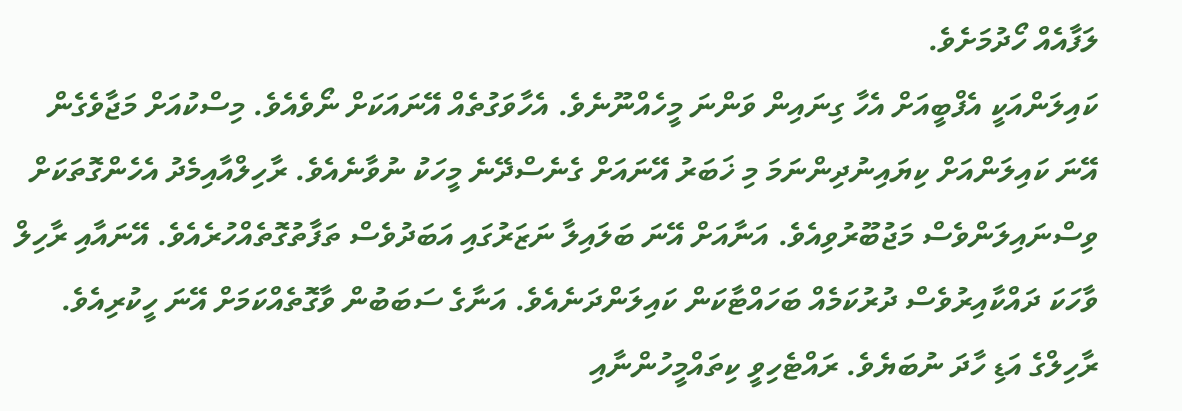ލަފާއެއް ހޯދުމަށެވެ.
ކައިލަންއަކީ އެފްބީއަށް އެހާ ގިނައިން ވަންނަ މީހެއްނޫނެވެ. އެހާވަގުތެއް އޭނައަކަށް ނޯވެއެވެ. މިސްކުއަށް މަޖާވެގެން އޭނަ ކައިލަންއަށް ކިޔައިނުދިންނަމަ މި ޚަބަރު އޭނައަށް ގެނެސްދޭނެ މީހަކު ނުވާނެއެވެ. ރާހިލްއާއިމެދު އެހެންގޮތަކަށް ވިސްނައިލަންވެސް މަޖުބޫރުވިއެވެ. އަނާއަށް އޭނަ ބަލައިލާ ނަޒަރުގައި އަބަދުވެސް ތަފާތުގޮތެއްހުރެއެވެ. އޭނައާއި ރާހިލް ވާހަކަ ދައްކާއިރުވެސް ދުރުކަމެއް ބަހައްޓާކަން ކައިލަންދަނެއެވެ. އަނާގެ ސަބަބުން ވާގޮތެއްކަމަށް އޭނަ ހީކުރިއެވެ. ރާހިލްގެ އަޑި ހާދަ ނުބަޔެވެ. ރައްޓެހިވީ ކިތައްމީހުންނާއި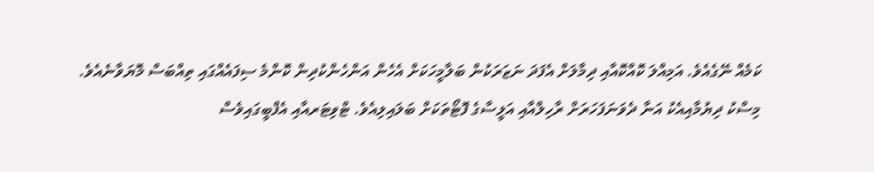ކަމެއް ނޭގެއެވެ. އަމިއްލަ ކޮއްކޮއާއި ދިމާލަށް އެފަދަ ނަޒަރަކުން ބަލާމީހަކަށް އެހެން އަންހެންކުދިން ކޮންމެ ސިފައެއްގައި ތިއްބަސް މޮޔަވާނެއެވެ.
މިސްކު ދިޔުމާއިއެކު އަނާ ދެވަނަފަހަރަށް ރާހިލްއާއި އަލީސާގެ ފޮޓޯތަކަށް ބަލައިލިއެވެ. ޓްވިޓަރއާއި އެފްބީގައިވެސް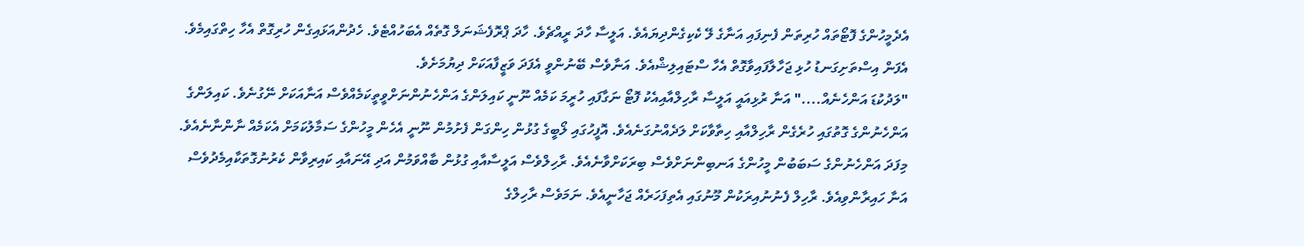އެދެމީހުންގެ ފޮޓޯތައް ހުރިތަން ފެނިފައި އަނާގެ ލޭ ކެކިގެންދިޔައެވެ. އަލީސާ ހާދަ ރީއްޗެވެ. ހާދަ ޕްރޮފެޝަނަލް ގޮތެއް އެބަހުއްޓެވެ. ހެދުންއަޅައިގެން ހުރިގޮތް އެހާ ހިތްގައިމެވެ. އެފަން އިސްތަށިގަނޑު ހުޅި ޖަހާލާފައިވާގޮތް އެހާ ސްޓައިލިޝްއެވެ. އަނާވެސް ބޭނުންވީ އެފަދަ ވަޒީފާއަކަށް ދިޔުމަށެވެ.
"ލަދުކުޑަ އަންހެނެއް...." އަނާ ރުޅިއައީ އަލީސާ ރާހިލްއާއިއެކު ފޮޓޯ ނަގާފައި ހުރީމަ ކަމެއް ނޫނީ ކައިލަންގެ އަންހެނުންނަށްވީތީކަމެއްވެސް އަނާއަކަށް ނޭގުނެވެ. ކައިލަންގެ އަންހެނުންގެ ގޮތުގައި ހުރެގެން ރާހިލްއާއި ހިތާވާކަށް ލަދެއްނުގަނެއެވެ. އޮފީހުގައި ލޯބީގެ ގުޅުން ހިންގަން ފެށުމުން ނޫނީ އެހެން މީހުންގެ ސަމާލުކަމަށް އެކަމެއް ނާންނާނެއެވެ. މިފަދަ އަންހެނުންގެ ސަބަބުން މީހުންގެ އަނބިންނަށްވެސް ބިރަކަށްވާނެއެވެ. ރާހިލްވެސް އަލީސާއާއި ގުޅުން ބާއްވަމުން އަދި އޭނައާއި ކައިރިވާން ކެރުނުގޮތަކާއިމެދުވެސް އަނާ ހައިރާންވިއެވެ. ރާހިލް ފެނުނުއިރަކުން މޫނުގައި އެތިފަހަރެއް ޖަހާނީއެވެ. ނަމަވެސް ރާހިލްގެ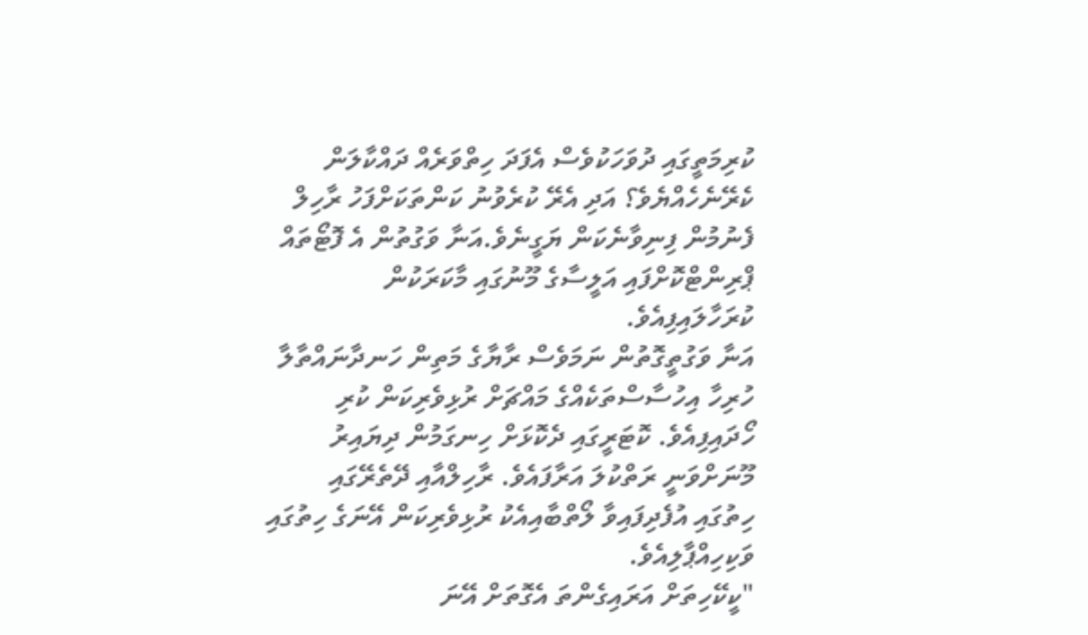ކުރިމަތީގައި ދުވަހަކުވެސް އެފަދަ ހިތްވަރެއް ދައްކާލަން ކެރޭނެހެއްޔެވެ؟ އަދި އެރޭ ކުރެވުނު ކަންތަކަށްފަހު ރާހިލް ފެނުމުން ފިނިވާނެކަން ޔަގީނެވެ.އަނާ ވަގުތުން އެ ފޮޓޯތައް ޕްރިންޓްކޮށްފައި އަލީސާގެ މޫނުގައި މާކަރަކުން ކުރަހާލައިފިއެވެ.
އަނާ ވަގުތީގޮތުން ނަމަވެސް ރާޔާގެ މަތިން ހަނދާނައްތާލާ ހުރިހާ އިހުސާސްތަކެއްގެ މައްޗަށް ރުޅިވެރިކަން ކުރި ހޯދައިފިއެވެ. ކޮޓަރީގައި ދެކޮޅަށް ހިނގަމުން ދިޔައިރު މޫނަށްވަނީ ރަތްކުލަ އަރާފައެވެ. ރާހިލްއާއި ދޭތެރޭގައި ހިތުގައި އުފެދިފައިވާ ލޯތްބާއިއެކު ރުޅިވެރިކަން އޭނަގެ ހިތުގައި ވަކިހިއްޕާލިއެވެ.
"ކީކޭހިތަށް އަރައިގެންތަ އެގޮތަށް އޭނަ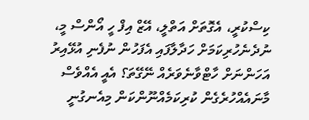ކިސްކުރީ، އެގޮތަށް އަތްލީ، އޭޒް އިފް ހީ އޯންސް މީ، ނުދެނެހުރިކަމަށް ހަދާލާފައި އެފަހުން ނުފެނި އުޅޭއިރު އަހަންނަށް ހާޓްވާނެވަރެއް ނޭގޭތަ؟ އެއީ އެއްވެސް މާނައެއްހުރެގެން ކުރިކަމެއްނޫންކަން މިއެނގުނީ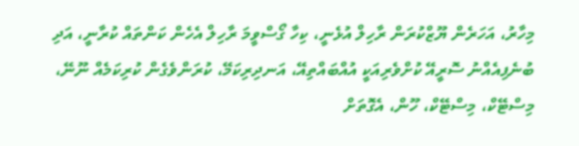މިހާރު، އަހަރެން ޔޫޒްކުރަން ރާހިލް އުޅެނީ، ކިހާ ގޯސްވީމަ ރާހިލް އެހެން ކަންތައް ކުރާނީ، އަދި ބުނެފިއެއްނު ސޮރީއޭ ކުށްވެރިއަކީ އުއްބައްތިއޭ، އަނދިރިކަމޭ، ކުރަންވެގެން ކުރިކަމެއް ނޫނޭ، މިސްޓޭކް، މިސްޓޭކް، ހޫން، އެގޮތަށް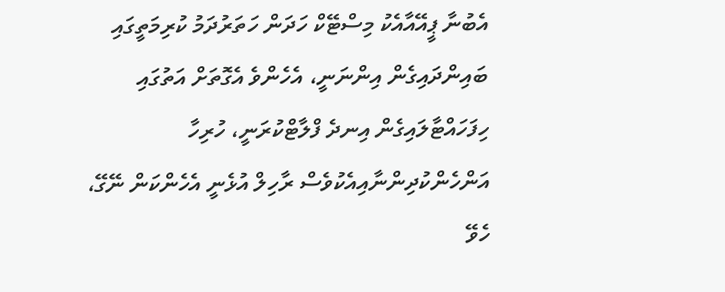އެބުނާ ޕީއޭއާއެކު މިސްޓޭކް ހަދަން ހަތަރުދަމު ކުރިމަތީގައި ބައިންދައިގެން އިންނަނީ، އެހެންވެ އެގޮތަށް އަތުގައި ހިފަހައްޓާލައިގެން އިނދެ ފްލާޓްކުރަނީ، ހުރިހާ އަންހެންކުދިންނާއިއެކުވެސް ރާހިލް އުޅެނީ އެހެންކަން ނޭގޭ، ހެވޭ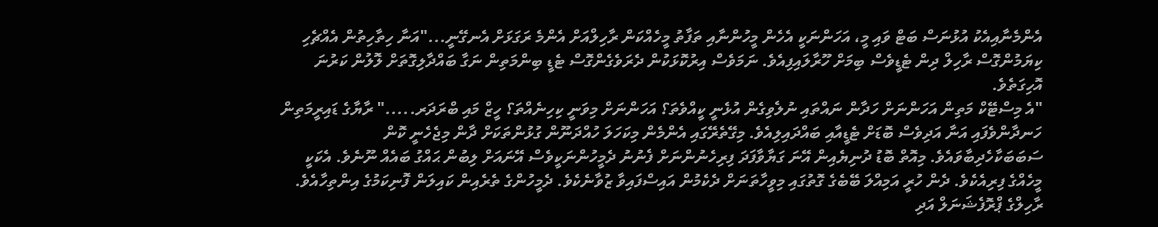އެންމެނާއިއެކު އުޅުނަސް ބަޓް ވައި މީ، އަހަންނަކީ އެހެން މީހުންނާއި ތަފާތު މީހެއްކަން ރާހިލްއަށް އެންމެ ރަގަޅަށް އެނގޭނީ..."އަނާ ހިތާހިތުން އެއްޗެހި ކިޔަމުންގޮސް ރާހިލް ދިން ޓެޑީވެސް ބިމަށް ހޫރާލައިފިއެވެ. ނަމަވެސް އިރުކޮޅަކުން ދެރަވެގެންގޮސް ޓެޑީ ބިންމަތިން ނަގާ ބައްދާލިގޮތަށް ލޮލުން ކަރުނަ އޮހިގަތެވެ.
"އެ މިސްޓޭކް މަތިން އަހަންނަށް ހަދާން ނައްތައި ނުލެވިގެން އުޅެނީ ކީއްވެތަ؟ އަހަންނަށް މިވަނީ ކިހިނެއްތަ؟ ހީޒް މައި ބްރަދަރ....." ރާޔާގެ ޑައިރީމަތިން ހަނދާންވެފައި އަނާ އަދިވެސް ބޮޑަށް ޓެޑީއާއި ބައްދައިލިއެވެ. މިގޭތެރޭގައި އެންމެން މިކަހަލަ ހުއްދަނޫން ގުޅުންތަކަށް ދާން މިޖެހެނީ ކޮން ސަބަބަކާހެދިބާވައެވެ. މިއޮތް ބޮޑު ދުނިޔެއިން އޭނަ ގަޔާވާފަދަ ފިރިހެނުންނަށް ފެނުނު ދެމީހުންނަކީވެސް އޭނައަށް ލިބުން ޙައްގު ބައެއް ނޫނެވެ. އެކަކީ މީހެއްގެ ފިރިއެކެވެ. ދެން ހުރީ އަމިއްލަ ބޭބެގެ ގޮތުގައި މިވީހާތަނަށް ދެކެމުން އައިސްފައިވާ ޒުވާނެކެވެ. ދެމީހުންގެ ތެރެއިން ކައިލަން ފޮނިކަމުގެ އިންތިހާއެވެ. ރާހިލްގެ ޕްރޮފެޝަނަލް އަދި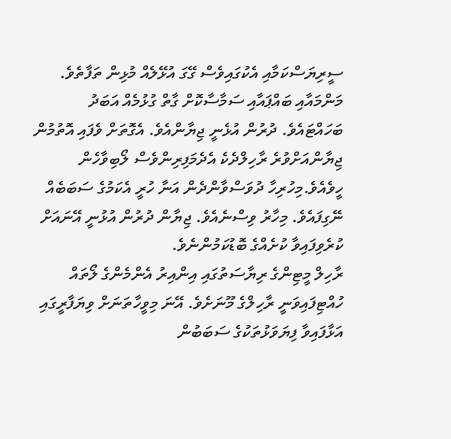ސީރިޔަސްކަމާއި އެކުގައިވެސް ގޭގަ އުޅޭލެއް މުޅިން ތަފާތެވެ. މަންމައާއި ބައްޕައާއި ސަމާސާކޮށް ގާތް ގުޅުމެއް އަބަދު ބަހައްޓައެވެ. ދުރުން އުޅެނީ ޖިޔާންއެވެ. އެގޮތަށް ވެފައި އޮތުމުން ޖިޔާންއަށްވުރެ ރާހިލްދެކެ އެދެމަފިރިންވެސް ލޯބިވާހެން ހީވެއެވެ.މިހުރިހާ ދުވަސްވާންދެން އަނާ ހުރީ އެކަމުގެ ސަބަބެއް ނޭގިފައެވެ. މިހާރު ވިސްނެއެވެ. ޖިޔާން ދުރުން އުޅުނީ އޭނައަށް ކުރެވިފައިވާ ކުށެއްގެ ބޮޑުކަމުންނެވެ.
ރާހިލް މީޓިންގެ ރިޔާސަތުގައި އިންއިރު އެންމެންގެ ލޯތައް ހުއްޓިފައިވަނީ ރާހިލްގެ މޫނަށެވެ. އޭނަ މިވީހާތަނަށް ވިޔަފާރީގައި އަޅާފައިވާ ފިޔަވަޅުތަކުގެ ސަބަބުން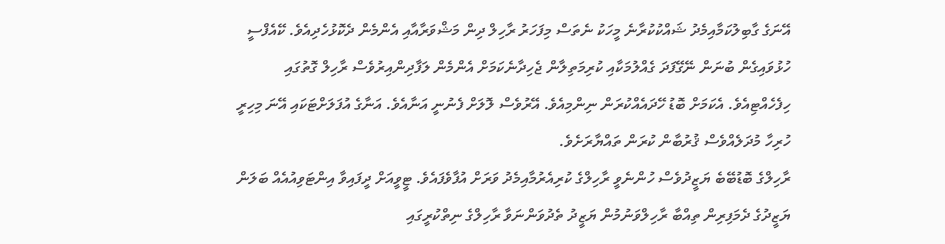އޭނަގެ ގާބިލުކަމާއިމެދު ޝައްކުކުރާނެ މީހަކު ނެތަސް މިފަހަރު ރާހިލް ދިން މަޝްވަރާއާއި އެންމެން ދެކޮޅުހެދިއެވެ. ކޭއެފްސީ ހުޅުވައިގެން ބުނަން ނޭގޭފަދަ ގެއްލުމަކާއި ކުރިމަތިލާން ޖެހިދާނެކަމަށް އެންމެން ލަފާދިންއިރުވެސް ރާހިލް ގޮތުގައި ހިފެހެއްޓިއެވެ. އެކަމަށް ބޮޑު ހޭދައެއްކުރަން ނިންމިއެވެ. އޭރުވެސް ލޮލަށް ފެނުނީ އަނާއެވެ. އަނާގެ އުފަލަށްޓަކައި އޭނަ މިހިރީ ހުރިހާ މުދަލެއްވެސް ޤުރުބާން ކުރަން ތައްޔާރަށެވެ.
ރާހިލްގެ ބޮޑުބޭބެ ޔަޒީދުވެސް ހުންނެވީ ރާހިލްގެ ކުރިއެރުމާއިމެދު ވަރަށް އުފާވެފައެވެ. ޓީވީއަށް ދީފައިވާ އިންޓަވިއުއެއް ބަލަން ޔަޒީދުގެ ދެމަފިރިން ތިއްބާ ރާހިލްވަނުމުން ޔަޒީދު ތެދުވަންނަވާ ރާހިލްގެ ނިތްކުރީގައި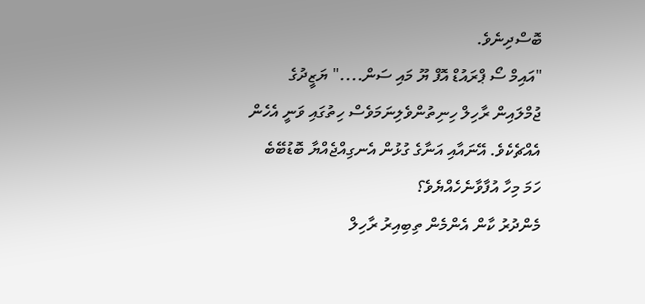ބޮސްދިނެވެ.
"އައިމް ސޯ ޕްރައުޑް އޮފް ޔޫ މައި ސަން...." ޔަޒީދުގެ ޖުމްލައިން ރާހިލް ހިނިތުންވެލިނަމަވެސް ހިތުގައި ވަނީ އެހެން އެއްޗެކެވެ. އޭނައާއި އަނާގެ ގުޅުން އެނގިއްޖެއްޔާ ބޮޑުބޭބެ ހަމަ މިހާ އުފާވާނެހެއްޔެވެ؟
މެންދުރު ކާން އެންމެން ތިބިއިރު ރާހިލް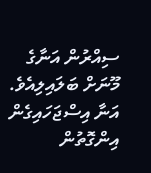ސިއްރުން އަނާގެ މޫނަށް ބަލައިލިއެވެ. އަނާ އިސްޖަހައިގެން އިންގޮތުން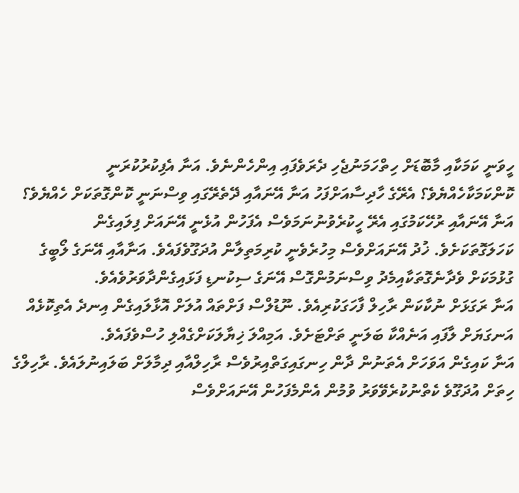ހީވަނީ ކަމަކާއި މާބޮޑަށް ހިތްހަމަނުޖެހި ދެރަވެފައި އިންހެންނެވެ. އަނާ އެފިކުރުކުރަނީ ކޮންކަމަކާހެއްޔެވެ؟ އެރޭގެ ހާދިސާއަށްފަހު އަނާ އޭނައާއި ދޭތެރޭގައި ވިސްނަނީ ކޮންގޮތަކަށް ހެއްޔެވެ؟ އަނާ އޭނައާއި ރުހޭކަމުގައި އެރޭ ހީކުރެވުނުނަމަވެސް އެފަހުން އުޅެނީ އޭނައަށް ފިލައިގެން ކަހަލަގޮތަކަށެވެ. ޚުދު އޭނައަށްވެސް މިހުރެވެނީ ކުރިމަތިލާން އުދަގޫވެފައެވެ. އަނާއާއި އޭނަގެ ލޯބީގެ ގުޅުމަކަށް ވެދާނެގޮތަކާއިމެދު ވިސްނަމުންގޮސް އޭނަގެ ސިކުނޑި ފަޅައިގެންދާވަރުވެއެވެ.
އަނާ ރަގަޅަށް ނުކާކަން ރާހިލް ފާހަގަކުރިއެވެ. ނޫޑުލްސް ފަށްތައް އުލަށް އޮޅާލައިގެން އިނދެ އެތިކޮޅެއް އަނގަޔަށް ލާފައި އަނެއްކާ ބަލަނީ ތަށްޓަށެވެ. އަމިއްލަ ޚިޔާލަކަށްގެއްލި ހުސްވެފައެވެ.
އަނާ ކައިގެން އަވަހަށް އެތަނުން ދާން ހިނގައިގަތްއިރުވެސް ރާހިލްއާއި ދިމާލަށް ބަލައިނުލައެވެ. ރާހިލްގެ ހިތަށް އުދަގޫވެ ކެތްނުކުރެވޭވަރު ވުމުން އެންމެފަހުން އޭނައަށްވެސް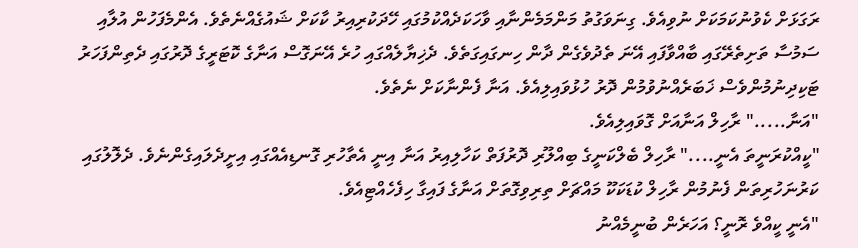ރަގަޅަށް ކެވުނުކަމަކަށް ނުވިއެވެ. ގިނަވަގުތު މަންމަމެންނާއި ވާހަކަދެއްކުމުގައި ހޭދަކުރިއިރު ކާކަށް ޝައުގެއްނެތެވެ. އެންމެފަހުން އުލާއި ސަމުސާ ތަށިތެރޭގައި ބާއްވާފައި އޭނަ ތެދުވެގެން ދާން ހިނގައިގަތެވެ. ދެޚިޔާލެއްގައި ހުރެ އޭނަގޮސް އަނާގެ ކޮޓަރީގެ ދޮރުގައި ދެތިންފަހަރު ޓަކިދިނުމުންވެސް ޚަބަރެއްނުވުމުން ދޮރު ހުޅުވައިލިއެވެ. އަނާ ފެންނާކަށް ނެތެވެ.
"އަނާ....." ރާހިލް އަނާއަށް ގޮވައިލިއެވެ.
"ކީއްކުރަނީތަ އެނީ...." ރާހިލް ބެލްކަނީގެ ބިއްލޫރި ދޮރުފަތް ކަހާލިއިރު އަނާ އިނީ އެތާހުރި ގޮނޑިއެއްގައި އިށީދެލައިގެންނެވެ. ދެލޮލުގައި ކަރުނަހުރިތަން ފެނުމުން ރާހިލް ކުޑަކަކޫ މައްޗަށް ތިރިވިގޮތަށް އަނާގެ ފައިގާ ހިފެހެއްޓިއެވެ.
"އެނީ ކީއްވެ ރޮނީ؟ އަހަރެން ބުނީމެއްނު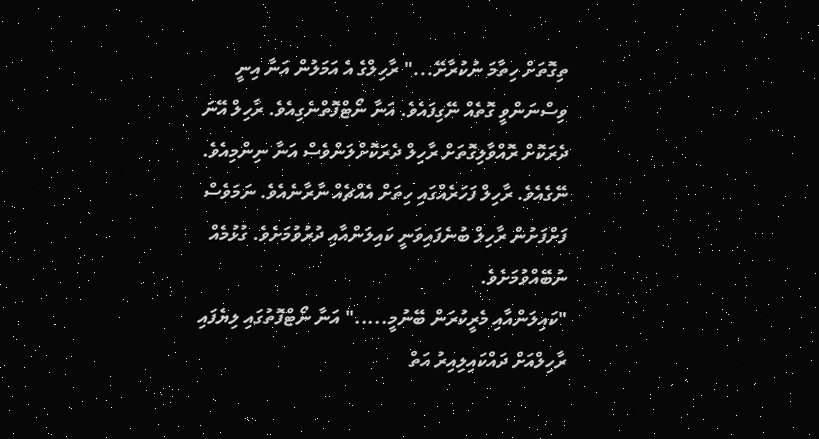ތިގޮތަށް ހިތާމަ ނުކުރާށޭ..." ރާހިލްގެ އެ އަމަލުން އަނާ އިނީ ވިސްނަންވީ ގޮތެއް ނޭގިފައެވެ. އަނާ ނޯޓްފޮތްނެގިއެވެ. ރާހިލް އޭނަ ދެރަކޮށް ރޮއްވާލިގޮތަށް ރާހިލް ދެރަކޮށްލަންވެސް އަނާ ނިންމިއެވެ. ނޭގެއެވެ. ރާހިލް ފަހަރެއްގައި ހިތަށް އެއްޗެއް ނާރާނެއެވެ. ނަމަވެސް ފަށްފަށުން ރާހިލް ބުނެފައިވަނީ ކައިލަންއާއި ދުރުވުމަށެވެ. ގުޅުމެއް ނުބޭއްވުމަށެވެ.
"ކައިލަންއާއި މެރީކުރަން ބޭނުމީ....." އަނާ ނޯޓްފޮތުގައި ލިޔެފައި ރާހިލްއަށް ދައްކައިލިއިރު އަތް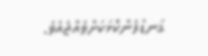ގަނޑުފެންކޮޅަކަށްވެއްޖެއެވެ.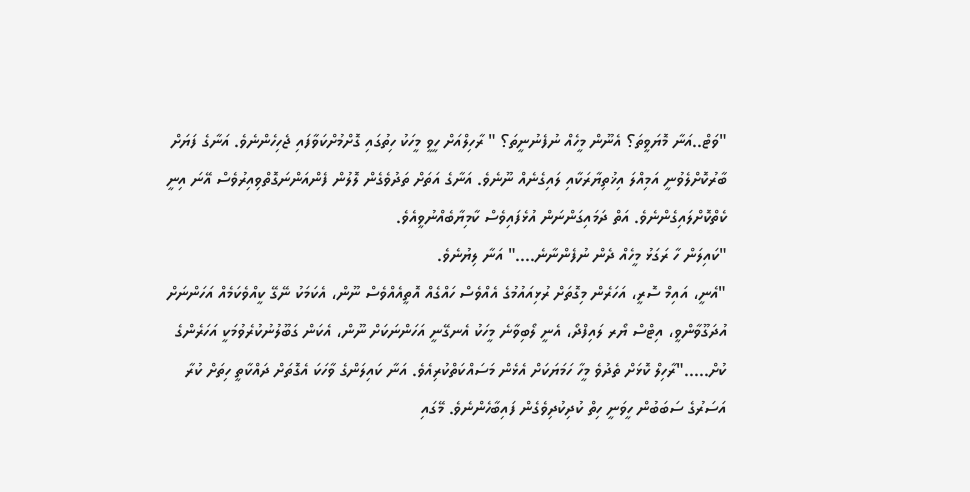"ވަޓް..އަނާ މޮޔަވީތަ؟ އެނޫން މީހެއް ނުފެނުނީތަ؟ " ރާހިލްއަށް ހީވީ މީހަކު ހިތުގައި ގޮށްމުށްކަވާފައި ޖެހިހެންނެވެ. އަނާގެ ފަޔަށް ބާރުކޮށްލެވުނީ އަމިއްލަ އިޚުތިޔާރަކާއި ލައިގެނެއް ނޫނެވެ. އަނާގެ އަތަށް ތަދުވެގެން ލޮލުން ފެންއަންނަގޮތްވިއިރުވެސް އޭނަ އިނީ ކެތްކޮށްލައިގެންނެވެ. އަތް ދަމައިގަންނަން އުޅެފައިވެސް ކާމިޔާބެއްނުވީއެވެ.
"ކައިލަން ހާ ރަގަޅު މީހެއް ދެން ނުފެންނާނެ...." އަނާ ލިޔުނެވެ.
"އެނީ، އައިމް ސޮރީ، އަހަރެން މިގޮތަށް ރުޅިއައުމުގެ އެއްވެސް ހައްގެއް އޮތީއެއްވެސް ނޫން، އެކަމަކު ނޭގޭ ކީއްވެކަމެއް އަހަންނަށް އުދަގޫވާންވީ، އިޓްސް ޔޯރ ލައިފްދޯ، އެނީ ލޯބިވާނެ މީހަކު އެނގޭނީ އަހަންނަކަށް ނޫން، އެކަން ގަބޫލުނުކުރެވުމަކީ އަހަރެންގެ ކުށް....."ރާހިލް ކޮޅަށް ތެދުވެ މީހާ ހަމަޔަކަށް އެޅެން މަސައްކަތްކުރިއެވެ. އަނާ ކައިލަންގެ ވާހަކަ އެގޮތަށް ދައްކާތީ ހިތަށް ކުރާ އަސަރުގެ ސަބަބުން ހީވަނީ ހިތް ކުދިކުދިވެގެން ފައިބާހެންނެވެ. މޭގައި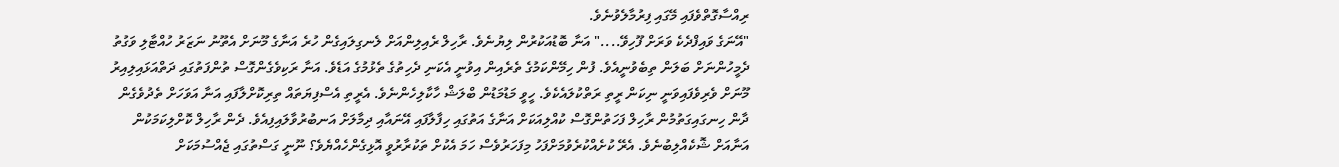ރިއްސާގޮތްވެފައި މޭގައި ފިރުމާލެވުނެވެ.
"އޭނަގެ ވައިފްދެކެ ވަރަށް ފޫހިވޭ...." އަނާ ބޮޑުއަކުރުން ލިޔުނެވެ. ރާހިލް ރެއިލިންއަށް ލެނގިލައިގެން ހުރެ އަނާގެ މޫނަށް އެތޫނު ނަޒަރު ހުއްޓާލި ވަގުތު ދެމީހުންނަށް ބަލަން ތިބެވުނީއެވެ. ފުން ހިމޭންކަމުގެ ތެރެއިން އިވުނީ އެކަނި ދެހިތުގެ ތެޅުމުގެ އަޑެވެ. އަނާ ރަކިވެގެންގޮސް ތުންފަތުގައި ދަތްއަޅައިލިއިރު މޫނަށް ވެރިވެފައިވަނީ ނިކަން ރީތި ރަތްކުލައެކެވެ. ހީވީ މަޑުމަޑުން ބްލަޝް ހާކާލިހެންނެވެ. އެރީތި އެސްފިޔަތައް ތިރިކޮށްލާފައި އަނާ އަވަހަށް ތެދުވެގެން ދާން ހިނގައިގަތުމުން ރާހިލް ފަހަތުންގޮސް ކުއްލިއަކަށް އަނާގެ އަތުގައި ހިފާލާފައި އޭނައާއި ދިމާލަށް އަނބުރުވާލައިފިއެވެ. ދެން ރާހިލް ކޮށްލިކަމަކުން އަނާއަށް ޝޮކެއްލިބުނެވެ. އެރޭ ކުށެއްކުރެވުމަށްފަހު މިފަހަރުވެސް ހަމަ އެކުށް ތަކުރާރުވީ އޮޅިގެންހެއްޔެވެ؟ ނޫނީ ގަސްތުގައި ޖެއްސުމަކަށް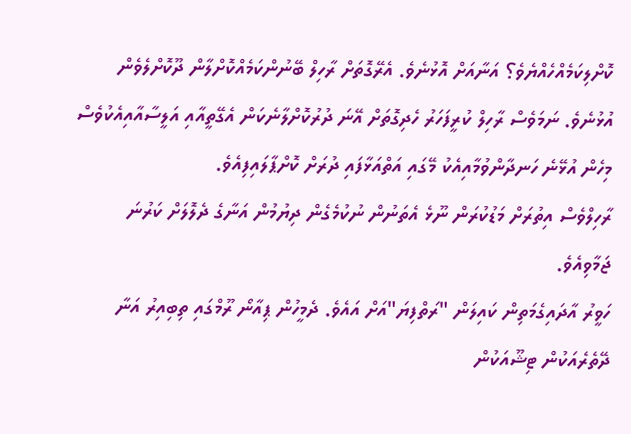ކޮށްލިކަމެއްހެއްޔެވެ؟ އަނާއަށް އޮޅުނެވެ. އެރޭގޮތަށް ރާހިލް ބޭނުންކަމެއްކޮށްލާން ދޫކޮށްލެވެން އުޅުނެވެ. ނަމަވެސް ރާހިލް ކުރީފަހަރު ހެދިގޮތަށް އޭނަ ދުރުކޮށްލާނެކަން އެގޭތީއާއި އަލީސާއާއިއެކުވެސް މިހެން އުޅޭނެ ހަނދާންވުމާއިއެކު މޭގައި އަތްއަޅާފައި ދުރަށް ކޮށްޕާލައިފިއެވެ.
ރާހިލްވެސް އިތުރަށް މަޑުކުރަން ނޫޅެ އެތަނުން ނުކުމެގެން ދިޔުމުން އަނާގެ ދެލޮލަށް ކަރުނަ ޖަމާވިއެވެ.
ހަވީރު އާދައިގެމަތިން ކައިލަން "ރަތްފިޔަ"އަށް އައެވެ. ދެމީހުން ޕިއާނޯ ރޫމްގައި ތިބިއިރު އަނާ ދޭތެރެއަކުން ޓިޝޫއަކުން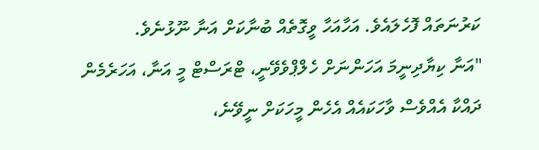ކަރުނަތައް ފޮހެލައެވެ. އަހާއަހާ ވީގޮތެއް ބުނާކަށް އަނާ ނޫޅުނެވެ.
"އަނާ ކިޔާދިނީމަ އަހަންނަށް ހެލްޕްވެވޭނީ، ޓްރަސްޓް މީ އަނާ، އަހަރެމެން ދައްކާ އެއްވެސް ވާހަކައެއް އެހެން މީހަކަށް ނީވޭނެ،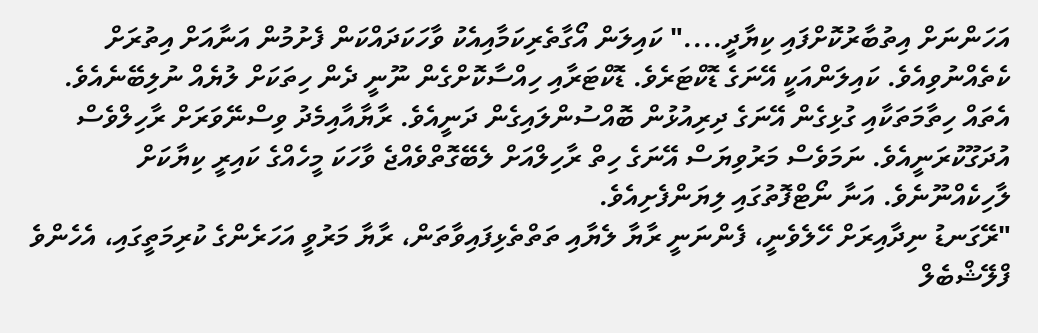އަހަންނަށް އިތުބާރުކޮށްފައި ކިޔާދީ...." ކައިލަން އޯގާތެރިކަމާއިއެކު ވާހަކަދައްކަން ފެށުމުން އަނާއަށް އިތުރަށް ކެތެއްނުވިއެވެ. ކައިލަންއަކީ އޭނަގެ ޑޮކްޓަރެވެ. ޑޮކްޓަރާއި ހިއްސާކޮށްގެން ނޫނީ ދެން ހިތަކަށް ލުޔެއް ނުލިބޭނެއެވެ. އެތައް ހިތާމަތަކާއި ގުޅިގެން އޭނަގެ ދިރިއުޅުން ބޮއްސުންލައިގެން ދަނީއެވެ. ރާޔާއާއިމެދު ވިސްނޭވަރަށް ރާހިލްވެސް އުދަގޫކުރަނީއެވެ. ނަމަވެސް މަރުވިޔަސް އޭނަގެ ހިތް ރާހިލްއަށް ލެބޭގޮތްވެއްޖެ ވާހަކަ މީހެއްގެ ކައިރީ ކިޔާކަށް ލާހިކެއްނޫނެވެ. އަނާ ނޯޓްފޮތުގައި ލިޔަންފެށިއެވެ.
"ރޭގަނޑު ނިދާއިރަށް ހޭލެވެނީ، ފެންނަނީ ރާޔާ ލެޔާއި ތަތްތެޅިފައިވާތަން، ރާޔާ މަރުވީ އަހަރެންގެ ކުރިމަތީގައި، އެހެންވެ ފްލޭޝްބެލް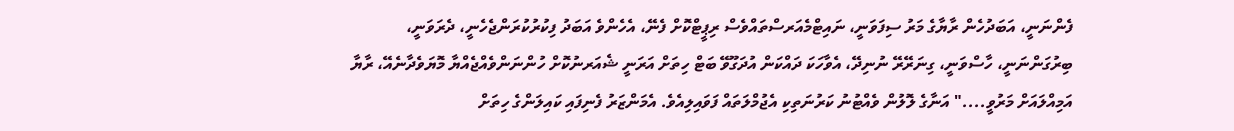ފެންނަނީ، އަބަދުހެން ރާޔާގެ މަރު ސިފަވަނީ، ނައިޓްމެއަރސްތައްވެސް ރިޕީޓްކޮށް ފެނޭ، އެހެންވެ އަބަދު ފިކުރުކުރަންޖެހެނީ، ދެރަވަނީ، ބިރުގަންނަނީ، ހާސްވަނީ، ގިނަރޭރޭ ނުނިދޭ، އެވާހަކަ ދައްކަން އުދަގޫވޭ ބަޓް ހިތަށް އަރަނީ ޝެއަރނުކޮށް ހުންނަންވެއްޖެއްޔާ މޮޔަވެދާނެއޭ، ރާޔާ އަމިއްލައަށް މަރުވީ...." އަނާގެ ލޮލުން ވެއްޓުނު ކަރުނަތިކި އެޖުމްލަތައް ފަވައިލިއެވެ. އެމަންޒަރު ފެނިފައި ކައިލަންގެ ހިތަށް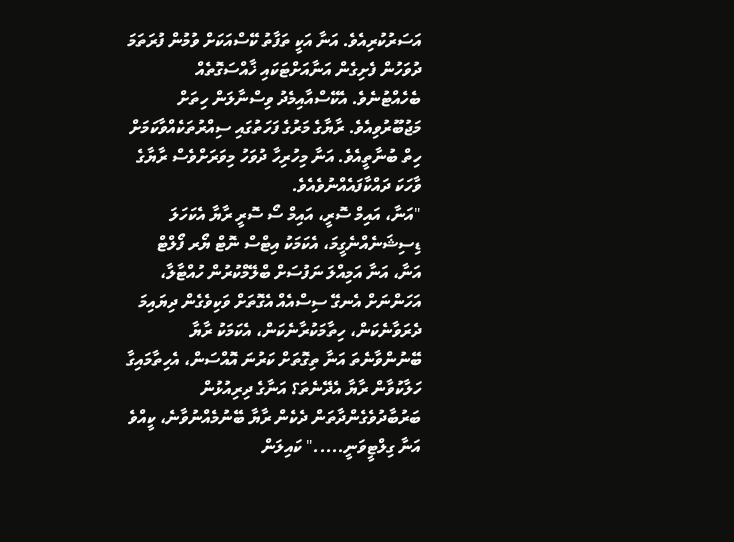އަސަރުކުރިއެވެ. އަނާ އަކީ ތަފާތު ކޭސްއަކަށް ވުމުން ފުރަތަމަ ދުވަހުން ފެށިގެން އަނާއަށްޓަކައި ޚާއްސަގޮތެއް ބެހެއްޓުނެވެ. އެކޭސްއާއިމެދު ވިސްނާލަން ހިތަށް މަޖުބޫރުވިއެވެ. ރާޔާގެ މަރުގެ ފަހަތުގައި ސިއްރުތަކެއްވާކަމަށް ހިތް ބުނާތީއެވެ. އަނާ މިހުރިހާ ދުވަހު މިވަރަށްވެސް ރާޔާގެ ވާހަކަ ދައްކާފައެއްނުވެއެވެ.
"އަނާ، އައިމް ސޮރީ، އައިމް ސޯ ސޮރީ ރާޔާ އެކަހަލަ ޑިސިޝަނެއްނެގީމަ، އެކަމަކު އިޓްސް ނޮޓް ޔޯރ ފޯލްޓް އަނާ، އަނާ އަމިއްލަ ނަފުސަށް ބްލޭމްކުރުން ހުއްޓާލާ، އަހަންނަށް އެނގޭ ސިސްއެއް އެގޮތަށް ވަކިވެގެން ދިޔައިމަ ދެރަވާނެކަން، ހިތާމަކުރާނެކަން، އެކަމަކު ރާޔާ ބޭނުންވާނެތަ އަނާ ތިގޮތަށް ކަރުނަ އޮއްސަން، އެހިތާމައިގާ ހަލާކުވާން ރާޔާ އެދޭނެތަ؟ އަނާގެ ދިރިއުޅުން ބަރުބާދުވެގެންދާތަން ދެކެން ރާޔާ ބޭނުމެއްނުވާނެ، ކީއްވެ އަނާ ގިލްޓީވަނީ....." ކައިލަން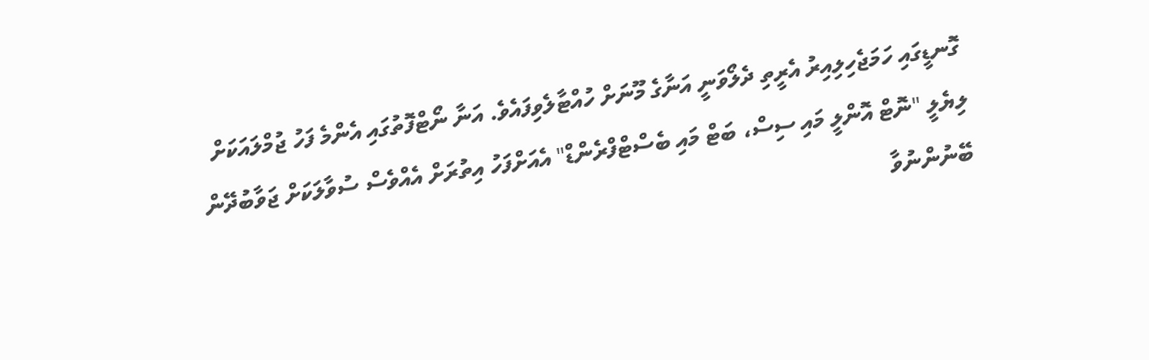ގޮނޑީގައި ހަމަޖެހިލިއިރު އެރީތި ދެލޯވަނީ އަނާގެ މޫނަށް ހުއްޓާލެވިފައެވެ. އަނާ ނޯޓްފޮތުގައި އެންމެ ފަހު ޖުމްލައަކަށް ލިޔެލީ "ނޮޓް އޮންލީ މައި ސިސް، ބަޓް މައި ބެސްޓްފްރެންޑް" އެއަށްފަހު އިތުރަށް އެއްވެސް ސުވާލަކަށް ޖަވާބުދޭން ބޭނުންނުވާ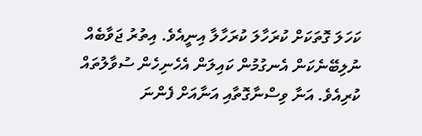ކަހަލަ ގޮތަކަށް ކުރަހާލަ ކުރަހާލާ އިނީއެވެ. އިތުރު ޖަވާބެއް ނުލިބޭނެކަން އެނގުމުން ކައިލަން އެހެނިހެން ސުވާލުތައް ކުރިއެވެ. އަނާ ވިސްނާގޮތާއި އަނާއަށް ފެންނަ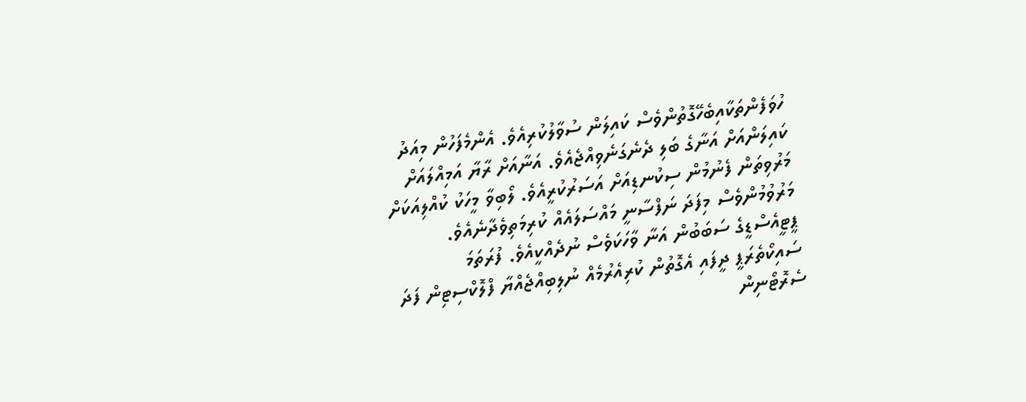ހުވަފެންތަކާއިބެހޭގޮތުންވެސް ކައިލަން ސުވާލުކުރިއެވެ. އެންމެފަހުން މިއަދު ކައިލަންއަށް އަނާގެ ބަލި ދެނެގަނެވިއްޖެއެވެ. އަނާއަށް ރާޔާ އަމިއްލައަށް މަރުވިތަން ފެނުމުން ސިކުނޑިއަށް އަސަރުކުރީއެވެ. ލޯބިވާ މީހަކު ކުއްލިއަކަށް މަރުވުމުންވެސް މިފަދަ ނަފްސާނީ މައްސަލައެއް ކުރިމަތިވެދާނެއެވެ. ޕީޓީއެސްޑީގެ ސަބަބުން އަނާ ވާހަކަވެސް ނުދެއްކީއެވެ. ފުރަތަމަ ސައިކޯތެރަޕީ ދީފައި އެގޮތުން ކުރިއެރުމެއް ނުލިބިއްޖެއްޔާ ފްލޮކްސިޓިން ފަދަ ސެރޮޓޯނިން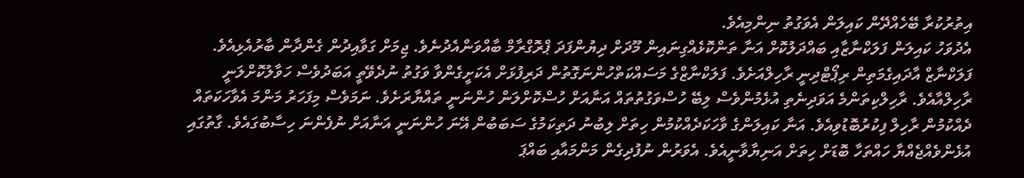އިތުރުކުރާ ބޭހެއްދޭން ކައިލަން އެވަގުތު ނިންމިއެވެ.
އެދުވަހު ކައިލަން ފަލަކްނާޒާއި ބައްދަލުކޮށް އަނާ ތަންކޮޅެއްގިނައިން މޫދަށް ދިޔުންފަދަ ޕްރޮގްރާމް ބާއްވަންއެދުނެވެ. ޖިމަށް ގަވާއިދުން ގެންދާން ބާރުއެޅިއެވެ. ފަލަކްނާޒް އާދައިގެމަތިން ރިޕޯޓްދިނީ ރާހިލްއަށެވެ. ފަލަކްނާޒްގެ މަސައްކަތްހުންނަގޮތުން ދަރިފުޅަށް އެކަށީގެންވާ ވަގުތު ނުދެވޭތީ އަބަދުވެސް ހަވާލުކޮށްލަނީ ރާހިލްއާއެވެ. ރާހިލްކިތަންމެ އަވަދިނެތި އުޅެމުންވެސް ލިބޭ ހުސްވަގުތުތައް އަނާއަށް ހުސްކޮށްލަން ހުންނަނީ ތައްޔާރަށެވެ. ނަމަވެސް މިފަހަރު މަންމަ އެވާހަކަތައް ދެއްކުމުން ރާހިލް ފިކުރުބޮޑުވިއެވެ. އަނާ ކައިލަންގެ ވާހަކަދެއްކުމުން ހިތަށް ލިބުނު ދަތިކަމުގެ ސަބަބުން އޭނަ ހުންނަނީ އަނާއަށް ނުފެންނަ ހިސާބުގައެވެ. ގާތުގައި އުޅެންވެއްޖެއްޔާ ހައްތަހާ ބޮޑަށް ހިތަށް އަނިޔާވާނީއެވެ. އެވަރުން ނުފުދިގެން މަންމައާއި ބައްޕަ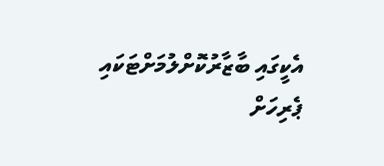އެކީގައި ބާޒާރުކޮށްލުމަށްޓަކައި ޕެރިހަށް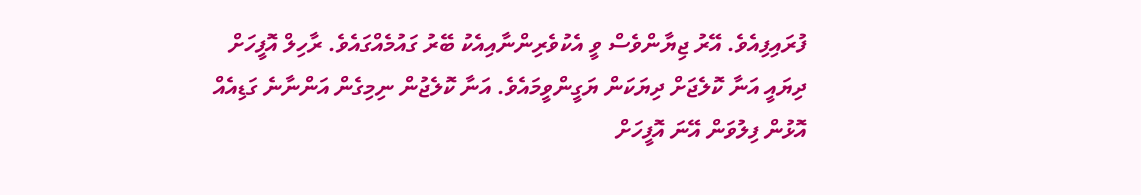ފުރައިފިއެވެ. އޭރު ޖިޔާންވެސް ވީ އެކުވެރިންނާއިއެކު ބޭރު ގައުމެއްގައެވެ. ރާހިލް އޮފީހަށް ދިޔައީ އަނާ ކޮލެޖަށް ދިޔަކަން ޔަގީންވީމައެވެ. އަނާ ކޮލެޖުން ނިމިގެން އަންނާނެ ގަޑިއެއް އޮޅުން ފިލުވަން އޭނަ އޮފީހަށް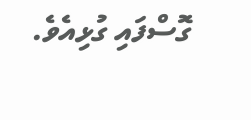ގޮސްފައި ގުޅިއެވެ.